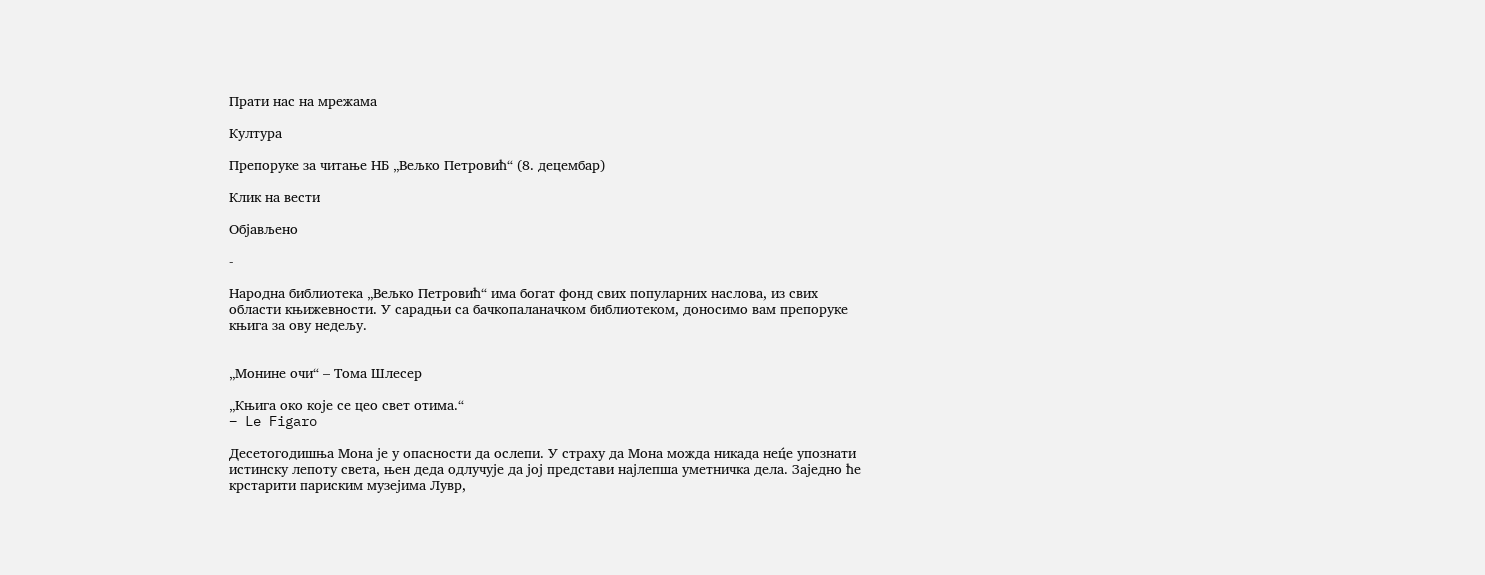Прати нас на мрежама

Култура

Препоруке за читање НБ „Вељко Петровић“ (8. децембар)

Клик на вести

Објављено

-

Народна библиотека „Вељко Петровић“ има богат фонд свих популарних наслова, из свих области књижевности. У сарадњи са бачкопаланачком библиотеком, доносимо вам препоруке књига за ову недељу.


„Монине очи“ – Тома Шлесер

„Књига око које се цео свет отима.“
– Le Figaro

Десетогодишња Мона је у опасности да ослепи. У страху да Мона можда никада нец́е упознати истинску лепоту света, њен деда одлучује да јој представи најлепша уметничка дела. Заједно ће крстарити париским музејима Лувр,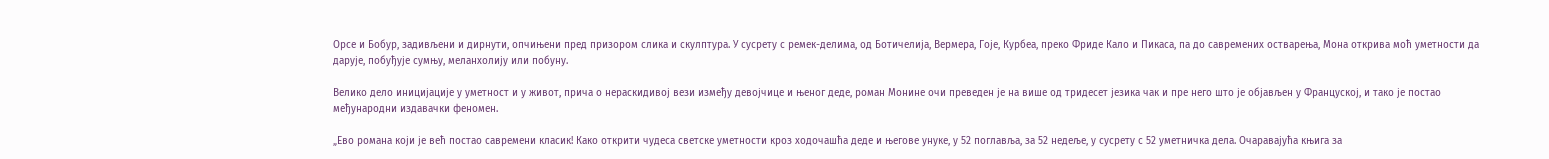Орсе и Бобур, задивљени и дирнути, опчињени пред призором слика и скулптура. У сусрету с ремек-делима, од Ботичелија, Вермера, Гоје, Курбеа, преко Фриде Кало и Пикаса, па до савремених остварења, Мона открива моћ уметности да дарује, побуђује сумњу, меланхолију или побуну.

Велико дело иницијације у уметност и у живот, прича о нераскидивој вези између девојчице и њеног деде, роман Монине очи преведен је на више од тридесет језика чак и пре него што је објављен у Француској, и тако је постао међународни издавачки феномен.

„Ево романа који је већ постао савремени класик! Како открити чудеса светске уметности кроз ходочашћа деде и његове унуке, у 52 поглавља, за 52 недеље, у сусрету с 52 уметничка дела. Очаравајућа књига за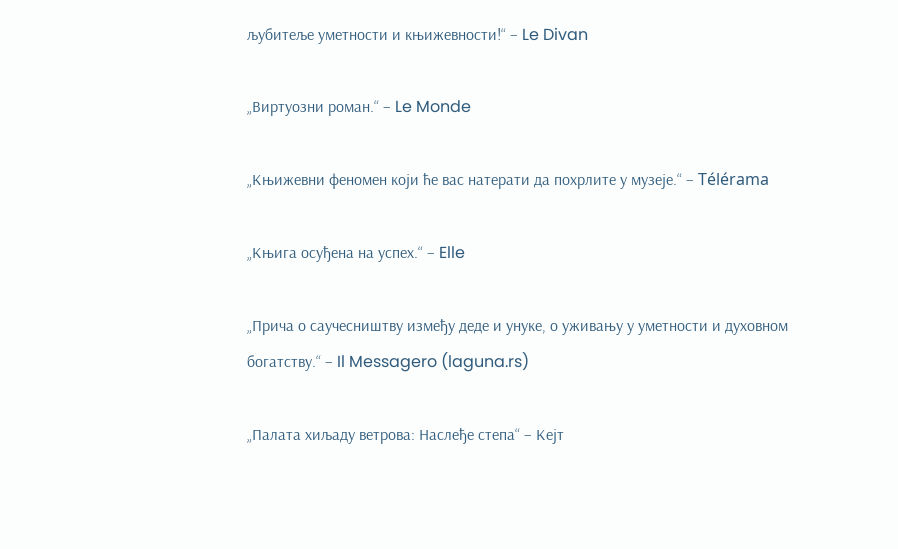љубитеље уметности и књижевности!“ – Le Divan

„Виртуозни роман.“ – Le Monde

„Књижевни феномен који ће вас натерати да похрлите у музеје.“ – Télérama

„Књига осуђена на успех.“ – Elle

„Прича о саучесништву између деде и унуке, о уживању у уметности и духовном богатству.“ – Il Messagero (laguna.rs)

„Палата хиљаду ветрова: Наслеђе степа“ – Кејт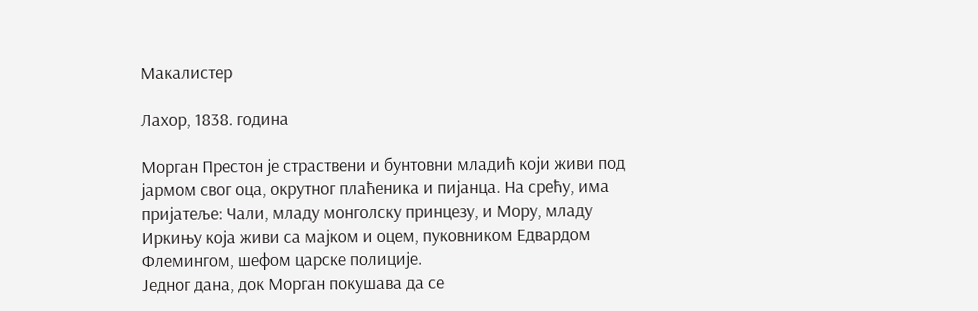Макалистер

Лахор, 1838. година

Морган Престон је страствени и бунтовни младић који живи под јармом свог оца, окрутног плаћеника и пијанца. На срећу, има пријатеље: Чали, младу монголску принцезу, и Мору, младу Иркињу која живи са мајком и оцем, пуковником Едвардом Флемингом, шефом царске полиције.
Једног дана, док Морган покушава да се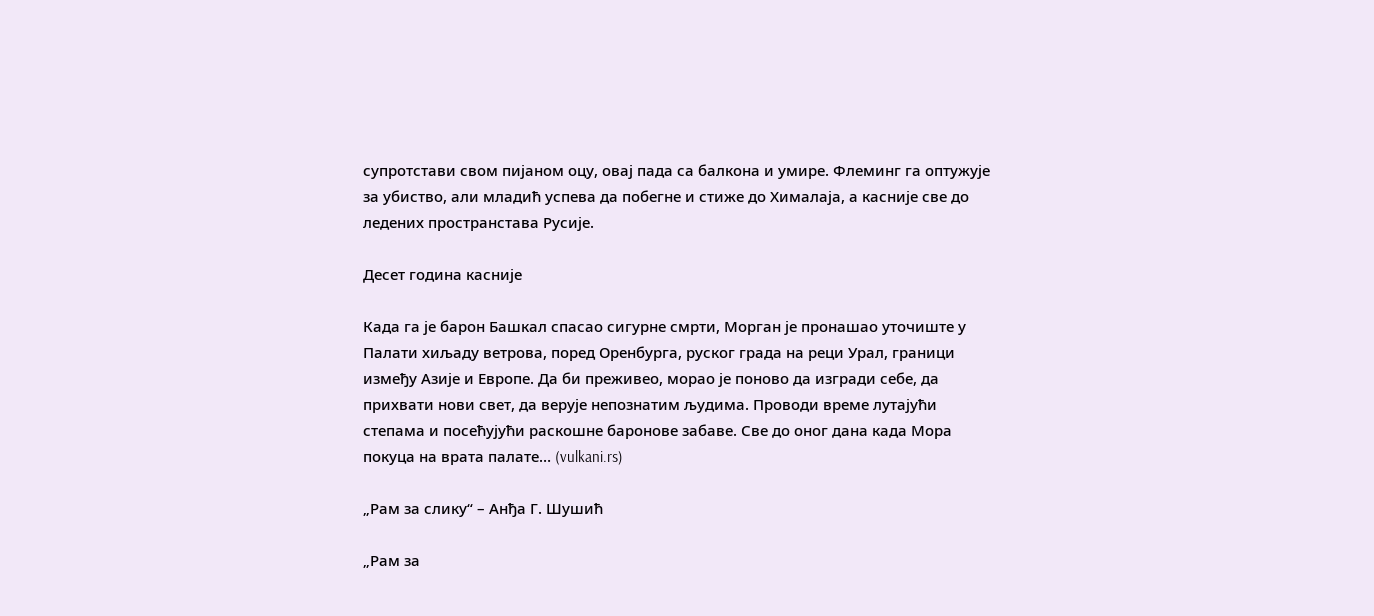супротстави свом пијаном оцу, овај пада са балкона и умире. Флеминг га оптужује за убиство, али младић успева да побегне и стиже до Хималаја, а касније све до ледених пространстава Русије.

Десет година касније

Када га је барон Башкал спасао сигурне смрти, Морган је пронашао уточиште у Палати хиљаду ветрова, поред Оренбурга, руског града на реци Урал, граници између Азије и Европе. Да би преживео, морао је поново да изгради себе, да прихвати нови свет, да верује непознатим људима. Проводи време лутајући степама и посећујући раскошне баронове забаве. Све до оног дана када Мора покуца на врата палате… (vulkani.rs)

„Рам за слику“ – Анђа Г. Шушић

„Рам за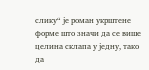слику“ је роман укрштене форме што значи да се више целина склапа у једну, тако да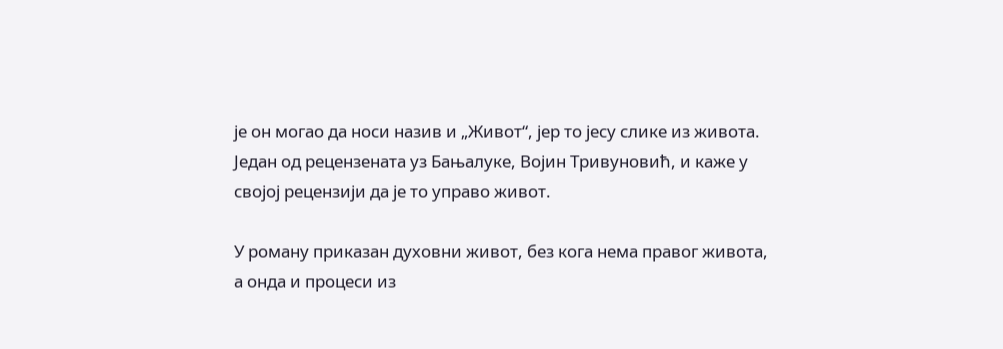је он могао да носи назив и „Живот“, јер то јесу слике из живота. Један од рецензената уз Бањалуке, Војин Тривуновић, и каже у својој рецензији да је то управо живот.

У роману приказан духовни живот, без кога нема правог живота, а онда и процеси из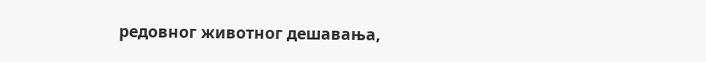редовног животног дешавања,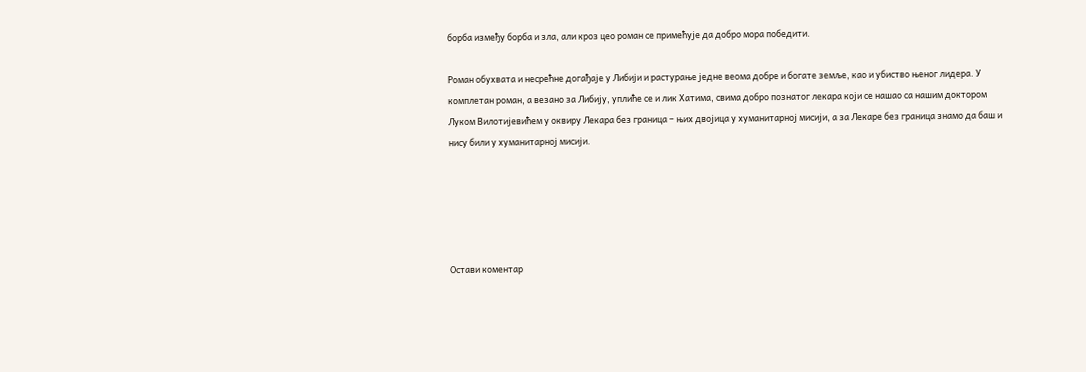борба између борба и зла, али кроз цео роман се примећује да добро мора победити.

Роман обухвата и несрећне догађаје у Либији и растурање једне веома добре и богате земље, као и убиство њеног лидера. У комплетан роман, а везано за Либију, уплиће се и лик Хатима, свима добро познатог лекара који се нашао са нашим доктором Луком Вилотијевићем у оквиру Лекара без граница – њих двојица у хуманитарној мисији, а за Лекаре без граница знамо да баш и нису били у хуманитарној мисији.





Остави коментар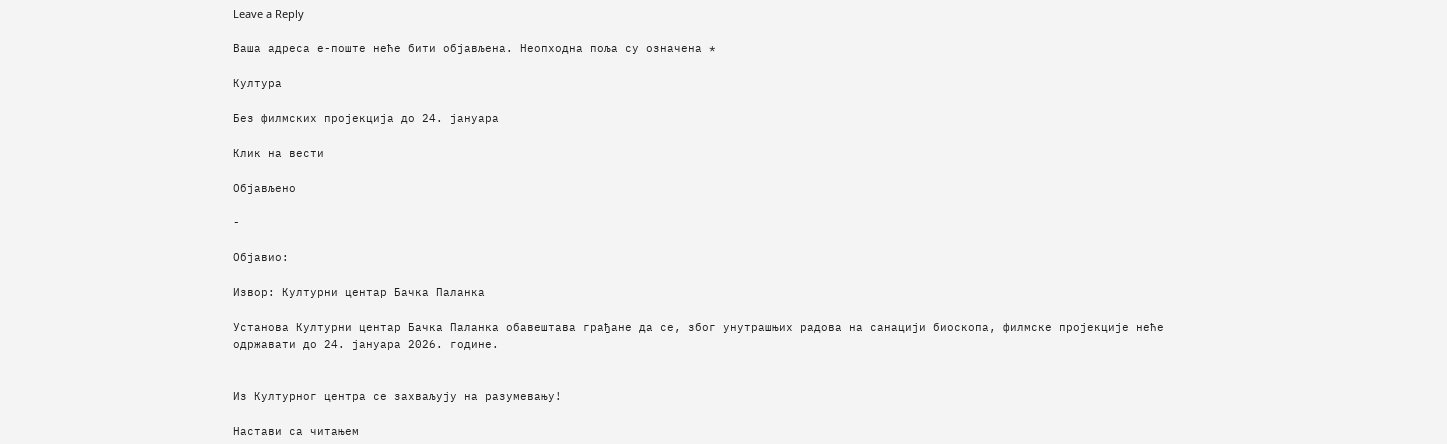Leave a Reply

Ваша адреса е-поште неће бити објављена. Неопходна поља су означена *

Култура

Без филмских пројекција до 24. јануара

Клик на вести

Објављено

-

Објавио:

Извор: Културни центар Бачка Паланка

Установа Културни центар Бачка Паланка обавештава грађане да се, због унутрашњих радова на санацији биоскопа, филмске пројекције неће одржавати до 24. јануара 2026. године.


Из Културног центра се захваљују на разумевању!

Настави са читањем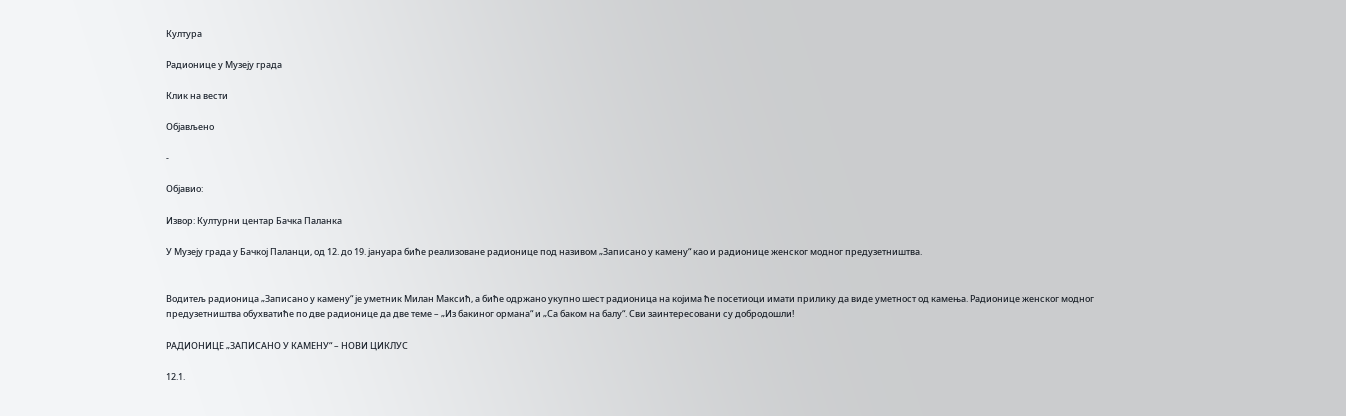Култура

Радионице у Музеју града

Клик на вести

Објављено

-

Објавио:

Извор: Културни центар Бачка Паланка

У Музеју града у Бачкој Паланци, од 12. до 19. јануара биће реализоване радионице под називом „Записано у камену“ као и радионице женског модног предузетништва.


Водитељ радионица „Записано у камену“ је уметник Милан Максић, а биће одржано укупно шест радионица на којима ће посетиоци имати прилику да виде уметност од камења. Радионице женског модног предузетништва обухватиће по две радионице да две теме – „Из бакиног ормана“ и „Са баком на балу“. Сви заинтересовани су добродошли!

РАДИОНИЦЕ „ЗАПИСАНО У КАМЕНУ“ – НОВИ ЦИКЛУС

12.1.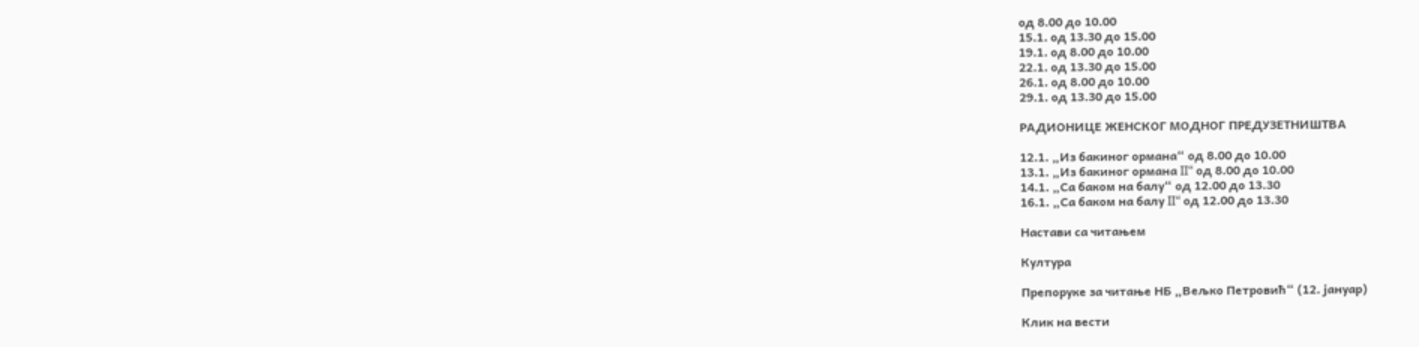од 8.00 до 10.00
15.1. од 13.30 до 15.00
19.1. од 8.00 до 10.00
22.1. од 13.30 до 15.00
26.1. од 8.00 до 10.00
29.1. од 13.30 до 15.00

РАДИОНИЦЕ ЖЕНСКОГ МОДНОГ ПРЕДУЗЕТНИШТВА

12.1. „Из бакиног ормана“ од 8.00 до 10.00
13.1. „Из бакиног ормана II“ од 8.00 до 10.00
14.1. „Са баком на балу“ од 12.00 до 13.30
16.1. „Са баком на балу II“ од 12.00 до 13.30

Настави са читањем

Култура

Препоруке за читање НБ „Вељко Петровић“ (12. јануар)

Клик на вести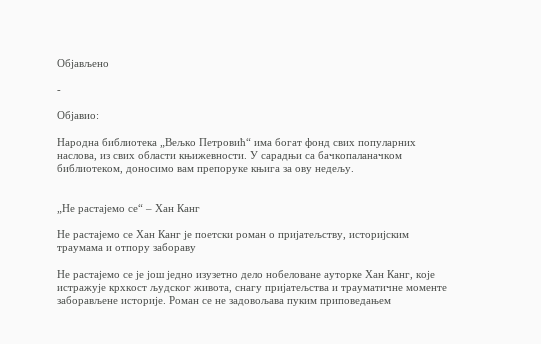Објављено

-

Објавио:

Народна библиотека „Вељко Петровић“ има богат фонд свих популарних наслова, из свих области књижевности. У сарадњи са бачкопаланачком библиотеком, доносимо вам препоруке књига за ову недељу.


„Не растајемо се“ – Хан Канг

Не растајемо се Хан Канг је поетски роман о пријатељству, историјским траумама и отпору забораву

Не растајемо се је још једно изузетно дело нобеловане ауторке Хан Канг, које истражује крхкост људског живота, снагу пријатељства и трауматичне моменте заборављене историје. Роман се не задовољава пуким приповедањем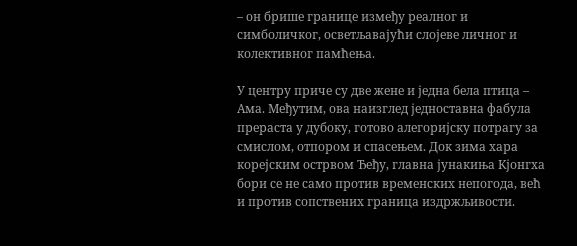– он брише границе између реалног и симболичког, осветљавајући слојеве личног и колективног памћења.

У центру приче су две жене и једна бела птица – Ама. Међутим, ова наизглед једноставна фабула прераста у дубоку, готово алегоријску потрагу за смислом, отпором и спасењем. Док зима хара корејским острвом Ђеђу, главна јунакиња Кјонгха бори се не само против временских непогода, већ и против сопствених граница издржљивости.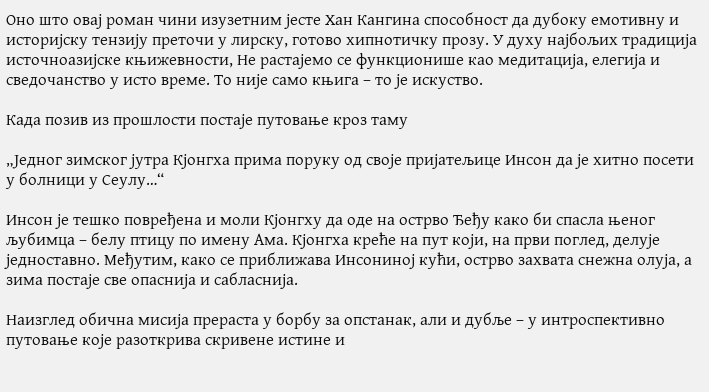Оно што овај роман чини изузетним јесте Хан Кангина способност да дубоку емотивну и историјску тензију преточи у лирску, готово хипнотичку прозу. У духу најбољих традиција источноазијске књижевности, Не растајемо се функционише као медитација, елегија и сведочанство у исто време. То није само књига – то је искуство.

Када позив из прошлости постаје путовање кроз таму

„Једног зимског јутра Кјонгха прима поруку од своје пријатељице Инсон да је хитно посети у болници у Сеулу…“

Инсон је тешко повређена и моли Кјонгху да оде на острво Ђеђу како би спасла њеног љубимца – белу птицу по имену Ама. Кјонгха креће на пут који, на први поглед, делује једноставно. Међутим, како се приближава Инсониној кући, острво захвата снежна олуја, а зима постаје све опаснија и сабласнија.

Наизглед обична мисија прераста у борбу за опстанак, али и дубље – у интроспективно путовање које разоткрива скривене истине и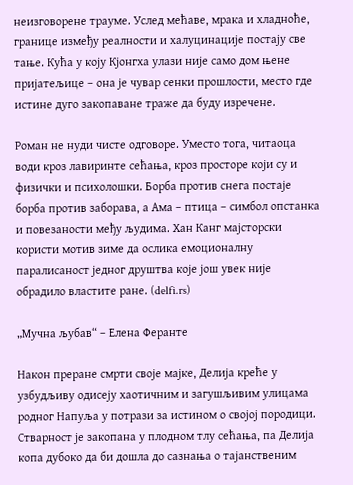неизговорене трауме. Услед мећаве, мрака и хладноће, границе између реалности и халуцинације постају све тање. Кућа у коју Кјонгха улази није само дом њене пријатељице – она је чувар сенки прошлости, место где истине дуго закопаване траже да буду изречене.

Роман не нуди чисте одговоре. Уместо тога, читаоца води кроз лавиринте сећања, кроз просторе који су и физички и психолошки. Борба против снега постаје борба против заборава, а Ама – птица – симбол опстанка и повезаности међу људима. Хан Канг мајсторски користи мотив зиме да ослика емоционалну паралисаност једног друштва које још увек није обрадило властите ране. (delfi.rs)

„Мучна љубав“ – Елена Феранте

Након преране смрти своје мајке, Делија креће у узбудљиву одисеју хаотичним и загушљивим улицама родног Напуља у потрази за истином о својој породици. Стварност је закопана у плодном тлу сећања, па Делија копа дубоко да би дошла до сазнања о тајанственим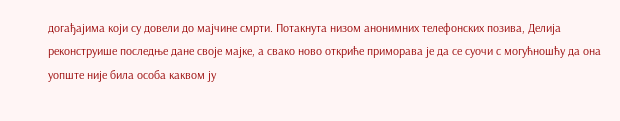догађајима који су довели до мајчине смрти. Потакнута низом анонимних телефонских позива, Делија реконструише последње дане своје мајке, а свако ново откриће приморава је да се суочи с могућношћу да она уопште није била особа каквом ју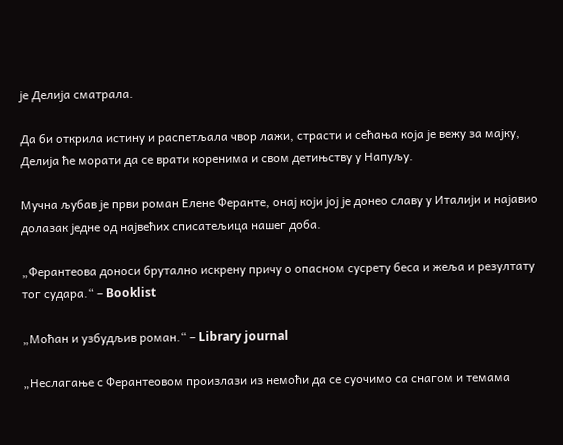је Делија сматрала.

Да би открила истину и распетљала чвор лажи, страсти и сећања која је вежу за мајку, Делија ће морати да се врати коренима и свом детињству у Напуљу.

Мучна љубав је први роман Елене Феранте, онај који јој је донео славу у Италији и најавио долазак једне од највећих списатељица нашег доба.

„Ферантеова доноси брутално искрену причу о опасном сусрету беса и жеља и резултату тог судара.“ – Booklist

„Моћан и узбудљив роман.“ – Library journal

„Неслагање с Ферантеовом произлази из немоћи да се суочимо са снагом и темама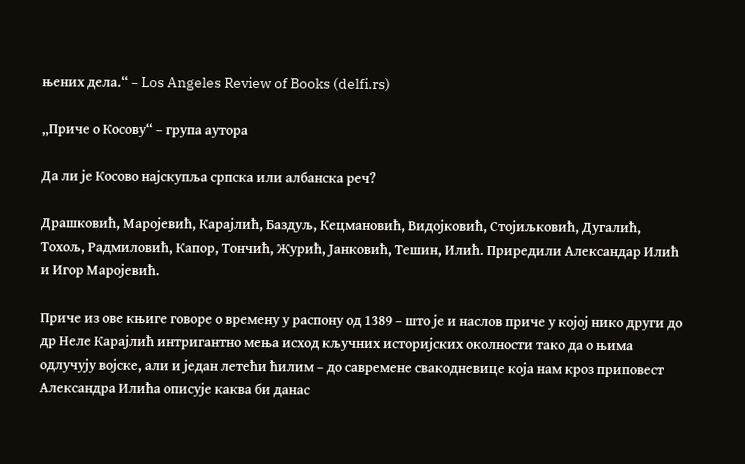њених дела.“ – Los Angeles Review of Books (delfi.rs)

„Приче о Косову“ – група аутора

Да ли је Косово најскупља српска или албанска реч?

Драшковић, Маројевић, Карајлић, Баздуљ, Кецмановић, Видојковић, Стојиљковић, Дугалић, Тохољ, Радмиловић, Капор, Тончић, Журић, Јанковић, Тешин, Илић. Приредили Александар Илић и Игор Маројевић.

Приче из ове књиге говоре о времену у распону од 1389 – што је и наслов приче у којој нико други до др Неле Карајлић интригантно мења исход кључних историјских околности тако да о њима одлучују војске, али и један летећи ћилим – до савремене свакодневице која нам кроз приповест Александра Илића описује каква би данас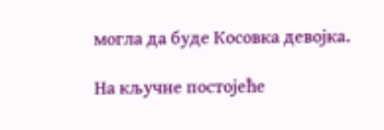могла да буде Косовка девојка.

На кључне постојеће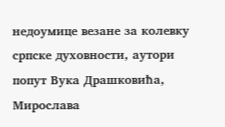недоумице везане за колевку српске духовности, аутори попут Вука Драшковића, Мирослава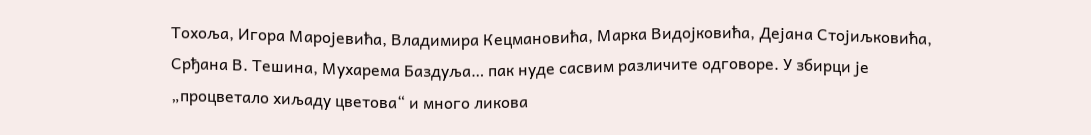Тохоља, Игора Маројевића, Владимира Кецмановића, Марка Видојковића, Дејана Стојиљковића, Срђана В. Тешина, Мухарема Баздуља… пак нуде сасвим различите одговоре. У збирци је „процветало хиљаду цветова“ и много ликова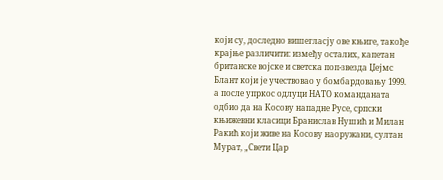који су, доследно вишегласју ове књиге, такође крајње различити: између осталих, капетан британске војске и светска поп-звезда Џејмс Блант који је учествовао у бомбардовању 1999. а после упркос одлуци НАТО команданата одбио да на Косову нападне Русе, српски књижевни класици Бранислав Нушић и Милан Ракић који живе на Косову наоружани, султан Мурат, „Свети Цар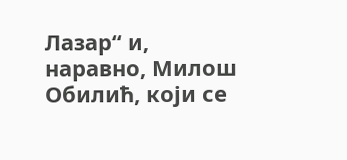Лазар“ и, наравно, Милош Обилић, који се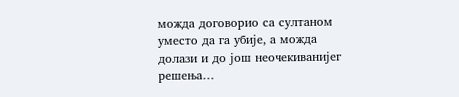можда договорио са султаном уместо да га убије, а можда долази и до још неочекиванијег решења…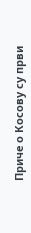Приче о Косову су први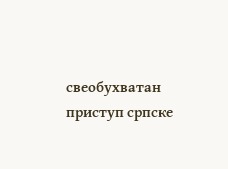свеобухватан приступ српске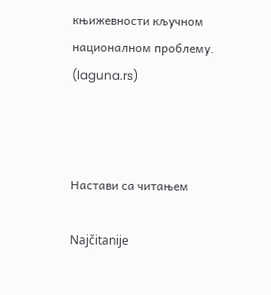књижевности кључном националном проблему. (laguna.rs)



Настави са читањем

Najčitanije